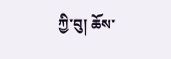ཀྱི་བུ། ཆོས་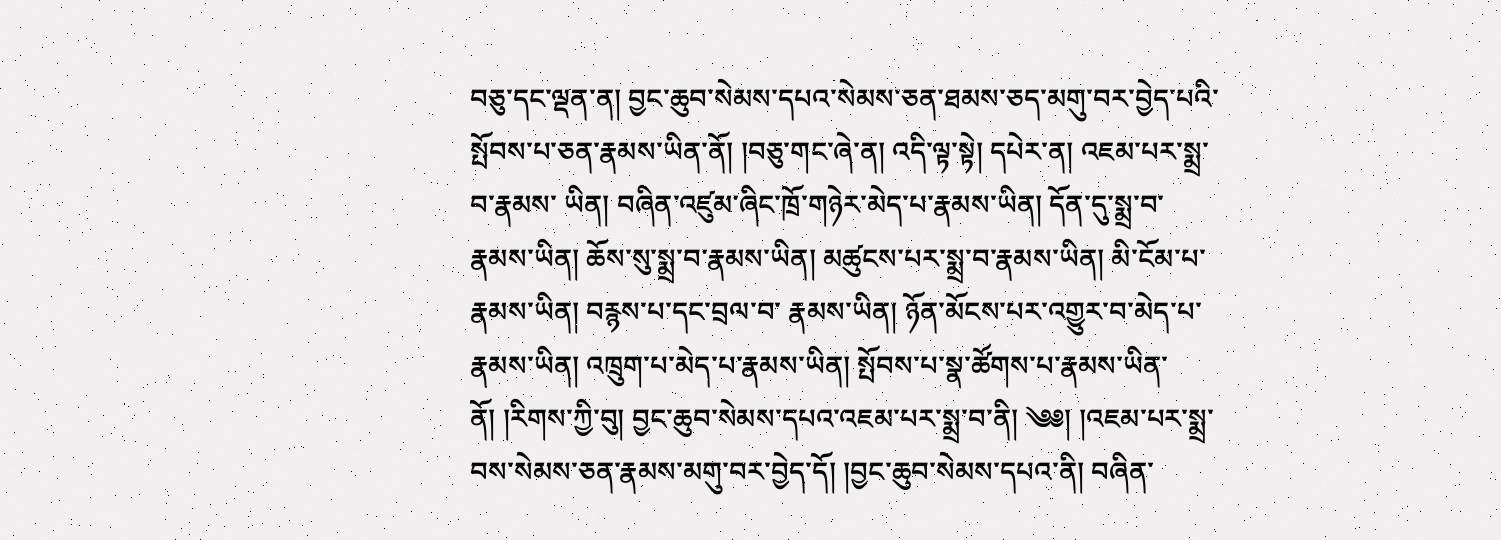བཅུ་དང་ལྡན་ན། བྱང་ཆུབ་སེམས་དཔའ་སེམས་ཅན་ཐམས་ཅད་མགུ་བར་བྱེད་པའི་སྤོབས་པ་ཅན་རྣམས་ཡིན་ནོ། །བཅུ་གང་ཞེ་ན། འདི་ལྟ་སྟེ། དཔེར་ན། འཇམ་པར་སྨྲ་བ་རྣམས་ ཡིན། བཞིན་འཛུམ་ཞིང་ཁྲོ་གཉེར་མེད་པ་རྣམས་ཡིན། དོན་དུ་སྨྲ་བ་རྣམས་ཡིན། ཆོས་སུ་སྨྲ་བ་རྣམས་ཡིན། མཚུངས་པར་སྨྲ་བ་རྣམས་ཡིན། མི་ངོམ་པ་རྣམས་ཡིན། བརྙས་པ་དང་བྲལ་བ་ རྣམས་ཡིན། ཉོན་མོངས་པར་འགྱུར་བ་མེད་པ་རྣམས་ཡིན། འཁྲུག་པ་མེད་པ་རྣམས་ཡིན། སྤོབས་པ་སྣ་ཚོགས་པ་རྣམས་ཡིན་ནོ། །རིགས་ཀྱི་བུ། བྱང་ཆུབ་སེམས་དཔའ་འཇམ་པར་སྨྲ་བ་ནི། ༄༅། །འཇམ་པར་སྨྲ་བས་སེམས་ཅན་རྣམས་མགུ་བར་བྱེད་དོ། །བྱང་ཆུབ་སེམས་དཔའ་ནི། བཞིན་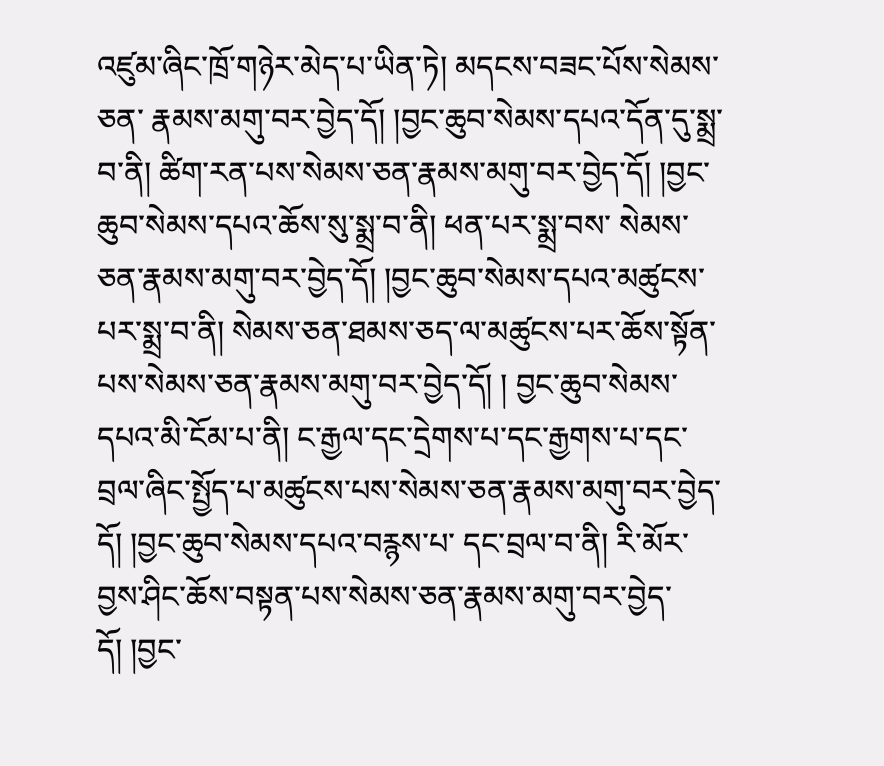འཛུམ་ཞིང་ཁྲོ་གཉེར་མེད་པ་ཡིན་ཏེ། མདངས་བཟང་པོས་སེམས་ཅན་ རྣམས་མགུ་བར་བྱེད་དོ། །བྱང་ཆུབ་སེམས་དཔའ་དོན་དུ་སྨྲ་བ་ནི། ཚིག་རན་པས་སེམས་ཅན་རྣམས་མགུ་བར་བྱེད་དོ། །བྱང་ཆུབ་སེམས་དཔའ་ཆོས་སུ་སྨྲ་བ་ནི། ཕན་པར་སྨྲ་བས་ སེམས་ཅན་རྣམས་མགུ་བར་བྱེད་དོ། །བྱང་ཆུབ་སེམས་དཔའ་མཚུངས་པར་སྨྲ་བ་ནི། སེམས་ཅན་ཐམས་ཅད་ལ་མཚུངས་པར་ཆོས་སྟོན་པས་སེམས་ཅན་རྣམས་མགུ་བར་བྱེད་དོ། ། བྱང་ཆུབ་སེམས་དཔའ་མི་ངོམ་པ་ནི། ང་རྒྱལ་དང་དྲེགས་པ་དང་རྒྱགས་པ་དང་བྲལ་ཞིང་སྤྱོད་པ་མཚུངས་པས་སེམས་ཅན་རྣམས་མགུ་བར་བྱེད་དོ། །བྱང་ཆུབ་སེམས་དཔའ་བརྙས་པ་ དང་བྲལ་བ་ནི། རི་མོར་བྱས་ཤིང་ཆོས་བསྟན་པས་སེམས་ཅན་རྣམས་མགུ་བར་བྱེད་དོ། །བྱང་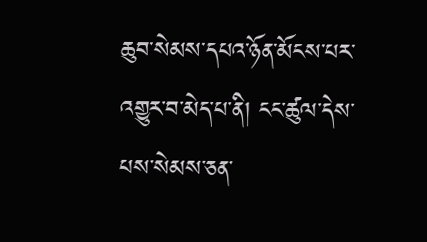ཆུབ་སེམས་དཔའ་ཉོན་མོངས་པར་འགྱུར་བ་མེད་པ་ནི། ངང་ཚུལ་དེས་པས་སེམས་ཅན་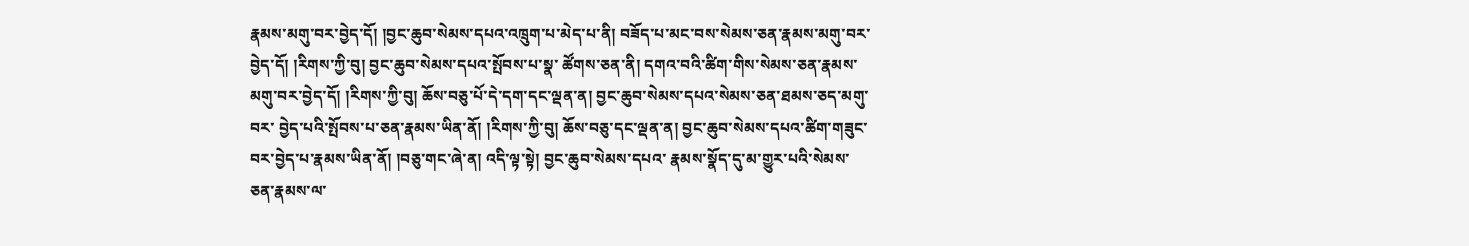རྣམས་མགུ་བར་བྱེད་དོ། །བྱང་ཆུབ་སེམས་དཔའ་འཁྲུག་པ་མེད་པ་ནི། བཟོད་པ་མང་བས་སེམས་ཅན་རྣམས་མགུ་བར་བྱེད་དོ། །རིགས་ཀྱི་བུ། བྱང་ཆུབ་སེམས་དཔའ་སྤོབས་པ་སྣ་ ཚོགས་ཅན་ནི། དགའ་བའི་ཚིག་གིས་སེམས་ཅན་རྣམས་མགུ་བར་བྱེད་དོ། །རིགས་ཀྱི་བུ། ཆོས་བཅུ་པོ་དེ་དག་དང་ལྡན་ན། བྱང་ཆུབ་སེམས་དཔའ་སེམས་ཅན་ཐམས་ཅད་མགུ་བར་ བྱེད་པའི་སྤོབས་པ་ཅན་རྣམས་ཡིན་ནོ། །རིགས་ཀྱི་བུ། ཆོས་བཅུ་དང་ལྡན་ན། བྱང་ཆུབ་སེམས་དཔའ་ཚིག་གཟུང་བར་བྱེད་པ་རྣམས་ཡིན་ནོ། །བཅུ་གང་ཞེ་ན། འདི་ལྟ་སྟེ། བྱང་ཆུབ་སེམས་དཔའ་ རྣམས་སྣོད་དུ་མ་གྱུར་པའི་སེམས་ཅན་རྣམས་ལ་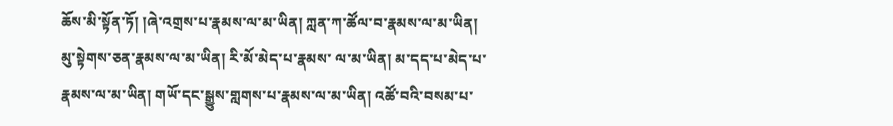ཆོས་མི་སྟོན་ཏོ། །ཞེ་འགྲས་པ་རྣམས་ལ་མ་ཡིན། ཀླན་ཀ་ཚོལ་བ་རྣམས་ལ་མ་ཡིན། མུ་སྟེགས་ཅན་རྣམས་ལ་མ་ཡིན། རི་མོ་མེད་པ་རྣམས་ ལ་མ་ཡིན། མ་དད་པ་མེད་པ་རྣམས་ལ་མ་ཡིན། གཡོ་དང་སྒྱུས་གླགས་པ་རྣམས་ལ་མ་ཡིན། འཚོ་བའི་བསམ་པ་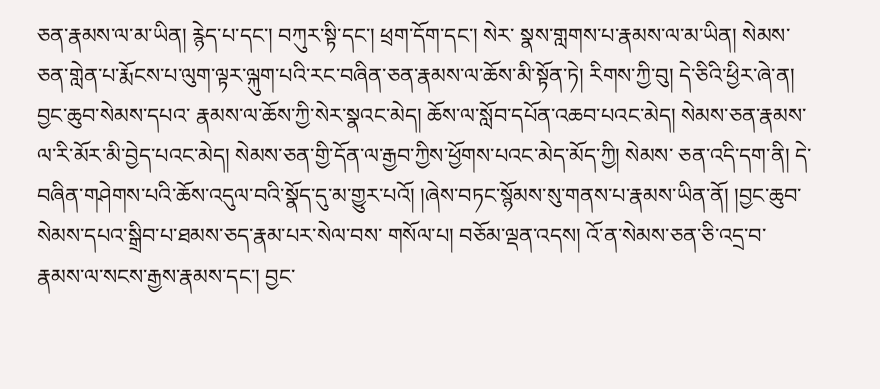ཅན་རྣམས་ལ་མ་ཡིན། རྙེད་པ་དང་། བཀུར་སྟི་དང་། ཕྲག་དོག་དང་། སེར་ སྣས་གླགས་པ་རྣམས་ལ་མ་ཡིན། སེམས་ཅན་གླེན་པ་རྨོངས་པ་ལུག་ལྟར་ལྐུག་པའི་རང་བཞིན་ཅན་རྣམས་ལ་ཆོས་མི་སྟོན་ཏེ། རིགས་ཀྱི་བུ། དེ་ཅིའི་ཕྱིར་ཞེ་ན། བྱང་ཆུབ་སེམས་དཔའ་ རྣམས་ལ་ཆོས་ཀྱི་སེར་སྣའང་མེད། ཆོས་ལ་སློབ་དཔོན་འཆབ་པའང་མེད། སེམས་ཅན་རྣམས་ལ་རི་མོར་མི་བྱེད་པའང་མེད། སེམས་ཅན་གྱི་དོན་ལ་རྒྱབ་ཀྱིས་ཕྱོགས་པའང་མེད་མོད་ཀྱི། སེམས་ ཅན་འདི་དག་ནི། དེ་བཞིན་གཤེགས་པའི་ཆོས་འདུལ་བའི་སྣོད་དུ་མ་གྱུར་པའོ། །ཞེས་བཏང་སྙོམས་སུ་གནས་པ་རྣམས་ཡིན་ནོ། །བྱང་ཆུབ་སེམས་དཔའ་སྒྲིབ་པ་ཐམས་ཅད་རྣམ་པར་སེལ་བས་ གསོལ་པ། བཅོམ་ལྡན་འདས། འོ་ན་སེམས་ཅན་ཅི་འདྲ་བ་རྣམས་ལ་སངས་རྒྱས་རྣམས་དང་། བྱང་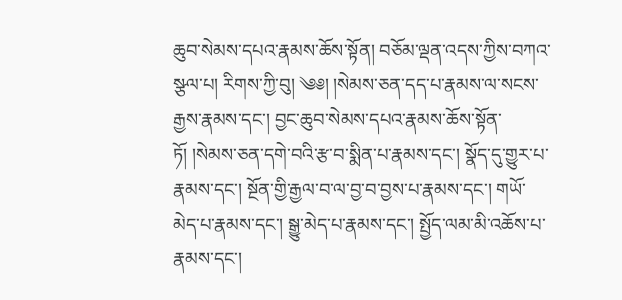ཆུབ་སེམས་དཔའ་རྣམས་ཆོས་སྟོན། བཅོམ་ལྡན་འདས་ཀྱིས་བཀའ་སྩལ་པ། རིགས་ཀྱི་བུ། ༄༅། །སེམས་ཅན་དད་པ་རྣམས་ལ་སངས་རྒྱས་རྣམས་དང་། བྱང་ཆུབ་སེམས་དཔའ་རྣམས་ཆོས་སྟོན་ཏོ། །སེམས་ཅན་དགེ་བའི་རྩ་བ་སྨིན་པ་རྣམས་དང་། སྣོད་དུ་གྱུར་པ་ རྣམས་དང་། སྔོན་གྱི་རྒྱལ་བ་ལ་བྱ་བ་བྱས་པ་རྣམས་དང་། གཡོ་མེད་པ་རྣམས་དང་། སྒྱུ་མེད་པ་རྣམས་དང་། སྤྱོད་ལམ་མི་འཆོས་པ་རྣམས་དང་།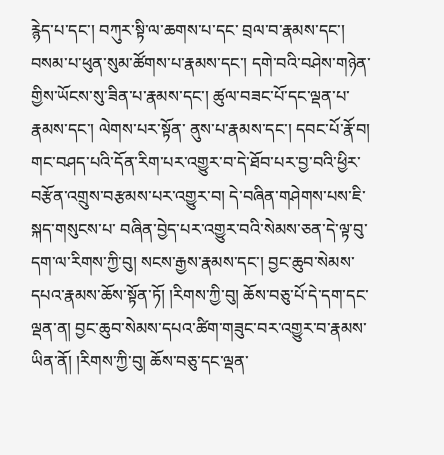རྙེད་པ་དང་། བཀུར་སྟི་ལ་ཆགས་པ་དང་ བྲལ་བ་རྣམས་དང་། བསམ་པ་ཕུན་སུམ་ཚོགས་པ་རྣམས་དང་། དགེ་བའི་བཤེས་གཉེན་གྱིས་ཡོངས་སུ་ཟིན་པ་རྣམས་དང་། ཚུལ་བཟང་པོ་དང་ལྡན་པ་རྣམས་དང་། ལེགས་པར་སྟོན་ ནུས་པ་རྣམས་དང་། དབང་པོ་རྣོ་བ། གང་བཤད་པའི་དོན་རིག་པར་འགྱུར་བ་དེ་ཐོབ་པར་བྱ་བའི་ཕྱིར་བརྩོན་འགྲུས་བརྩམས་པར་འགྱུར་བ། དེ་བཞིན་གཤེགས་པས་ཇི་སྐད་གསུངས་པ་ བཞིན་བྱེད་པར་འགྱུར་བའི་སེམས་ཅན་དེ་ལྟ་བུ་དག་ལ་རིགས་ཀྱི་བུ། སངས་རྒྱས་རྣམས་དང་། བྱང་ཆུབ་སེམས་དཔའ་རྣམས་ཆོས་སྟོན་ཏོ། །རིགས་ཀྱི་བུ། ཆོས་བཅུ་པོ་དེ་དག་དང་ ལྡན་ན། བྱང་ཆུབ་སེམས་དཔའ་ཚིག་གཟུང་བར་འགྱུར་བ་རྣམས་ཡིན་ནོ། །རིགས་ཀྱི་བུ། ཆོས་བཅུ་དང་ལྡན་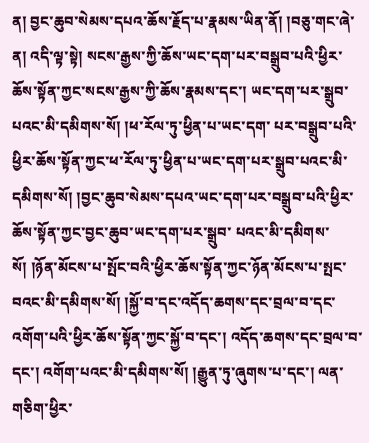ན། བྱང་ཆུབ་སེམས་དཔའ་ཆོས་རྗོད་པ་རྣམས་ཡིན་ནོ། །བཅུ་གང་ཞེ་ན། འདི་ལྟ་སྟེ། སངས་རྒྱས་ཀྱི་ཆོས་ཡང་དག་པར་བསྒྲུབ་པའི་ཕྱིར་ཆོས་སྟོན་ཀྱང་སངས་རྒྱས་ཀྱི་ཆོས་རྣམས་དང་། ཡང་དག་པར་སྒྲུབ་པའང་མི་དམིགས་སོ། །ཕ་རོལ་ཏུ་ཕྱིན་པ་ཡང་དག་ པར་བསྒྲུབ་པའི་ཕྱིར་ཆོས་སྟོན་ཀྱང་ཕ་རོལ་ཏུ་ཕྱིན་པ་ཡང་དག་པར་སྒྲུབ་པའང་མི་དམིགས་སོ། །བྱང་ཆུབ་སེམས་དཔའ་ཡང་དག་པར་བསྒྲུབ་པའི་ཕྱིར་ཆོས་སྟོན་ཀྱང་བྱང་ཆུབ་ཡང་དག་པར་སྒྲུབ་ པའང་མི་དམིགས་སོ། །ཉོན་མོངས་པ་སྤོང་བའི་ཕྱིར་ཆོས་སྟོན་ཀྱང་ཉོན་མོངས་པ་སྤང་བའང་མི་དམིགས་སོ། །སྐྱོ་བ་དང་འདོད་ཆགས་དང་བྲལ་བ་དང་འགོག་པའི་ཕྱིར་ཆོས་སྟོན་ཀྱང་སྐྱོ་བ་དང་། འདོད་ཆགས་དང་བྲལ་བ་དང་། འགོག་པའང་མི་དམིགས་སོ། །རྒྱུན་ཏུ་ཞུགས་པ་དང་། ལན་གཅིག་ཕྱིར་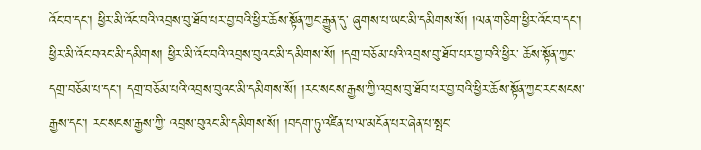འོང་བ་དང་། ཕྱིར་མི་འོང་བའི་འབྲས་བུ་ཐོབ་པར་བྱ་བའི་ཕྱིར་ཆོས་སྟོན་ཀྱང་རྒྱུན་དུ་ ཞུགས་པ་ཡང་མི་དམིགས་སོ། །ལན་གཅིག་ཕྱིར་འོང་བ་དང་། ཕྱིར་མི་འོང་བའང་མི་དམིགས། ཕྱིར་མི་འོང་བའི་འབྲས་བུའང་མི་དམིགས་སོ། །དགྲ་བཅོམ་པའི་འབྲས་བུ་ཐོབ་པར་བྱ་བའི་ཕྱིར་ ཆོས་སྟོན་ཀྱང་དགྲ་བཅོམ་པ་དང་། དགྲ་བཅོམ་པའི་འབྲས་བུའང་མི་དམིགས་སོ། །རང་སངས་རྒྱས་ཀྱི་འབྲས་བུ་ཐོབ་པར་བྱ་བའི་ཕྱིར་ཆོས་སྟོན་ཀྱང་རང་སངས་རྒྱས་དང་། རང་སངས་རྒྱས་ཀྱི་ འབྲས་བུའང་མི་དམིགས་སོ། །བདག་ཏུ་འཛིན་པ་ལ་མངོན་པར་ཞེན་པ་སྤང་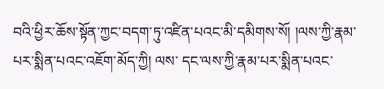བའི་ཕྱིར་ཆོས་སྟོན་ཀྱང་བདག་ཏུ་འཛིན་པའང་མི་དམིགས་སོ། །ལས་ཀྱི་རྣམ་པར་སྨིན་པའང་འཇོག་མོད་ཀྱི། ལས་ དང་ལས་ཀྱི་རྣམ་པར་སྨིན་པའང་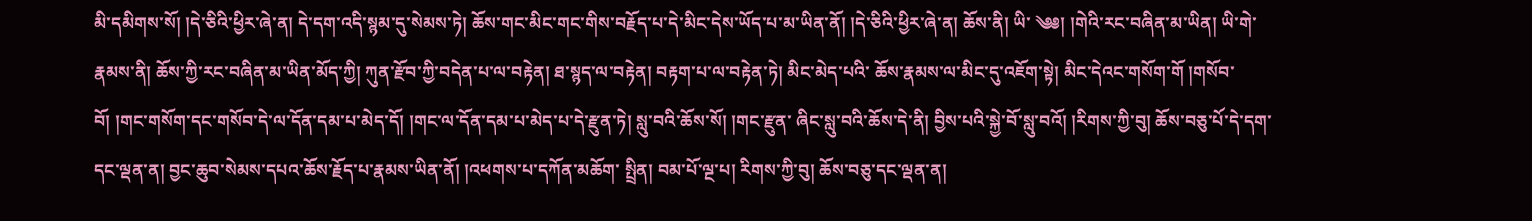མི་དམིགས་སོ། །དེ་ཅིའི་ཕྱིར་ཞེ་ན། དེ་དག་འདི་སྙམ་དུ་སེམས་ཏེ། ཆོས་གང་མིང་གང་གིས་བརྗོད་པ་དེ་མིང་དེས་ཡོད་པ་མ་ཡིན་ནོ། །དེ་ཅིའི་ཕྱིར་ཞེ་ན། ཆོས་ནི། ཡི་ ༄༅། །གེའི་རང་བཞིན་མ་ཡིན། ཡི་གེ་རྣམས་ནི། ཆོས་ཀྱི་རང་བཞིན་མ་ཡིན་མོད་ཀྱི། ཀུན་རྫོབ་ཀྱི་བདེན་པ་ལ་བརྟེན། ཐ་སྙད་ལ་བརྟེན། བརྟག་པ་ལ་བརྟེན་ཏེ། མིང་མེད་པའི་ ཆོས་རྣམས་ལ་མིང་དུ་འཇོག་སྟེ། མིང་དེའང་གསོག་གོ །གསོབ་བོ། །གང་གསོག་དང་གསོབ་དེ་ལ་དོན་དམ་པ་མེད་དོ། །གང་ལ་དོན་དམ་པ་མེད་པ་དེ་རྫུན་ཏེ། སླུ་བའི་ཆོས་སོ། །གང་རྫུན་ ཞིང་སླུ་བའི་ཆོས་དེ་ནི། བྱིས་པའི་སྐྱེ་བོ་སླུ་བའོ། །རིགས་ཀྱི་བུ། ཆོས་བཅུ་པོ་དེ་དག་དང་ལྡན་ན། བྱང་ཆུབ་སེམས་དཔའ་ཆོས་རྗོད་པ་རྣམས་ཡིན་ནོ། །འཕགས་པ་དཀོན་མཆོག་ སྤྲིན། བམ་པོ་ལྔ་པ། རིགས་ཀྱི་བུ། ཆོས་བཅུ་དང་ལྡན་ན།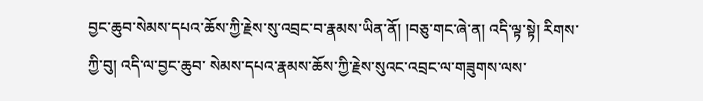བྱང་ཆུབ་སེམས་དཔའ་ཆོས་ཀྱི་རྗེས་སུ་འབྲང་བ་རྣམས་ཡིན་ནོ། །བཅུ་གང་ཞེ་ན། འདི་ལྟ་སྟེ། རིགས་ཀྱི་བུ། འདི་ལ་བྱང་ཆུབ་ སེམས་དཔའ་རྣམས་ཆོས་ཀྱི་རྗེས་སུའང་འབྲང་ལ་གཟུགས་ལས་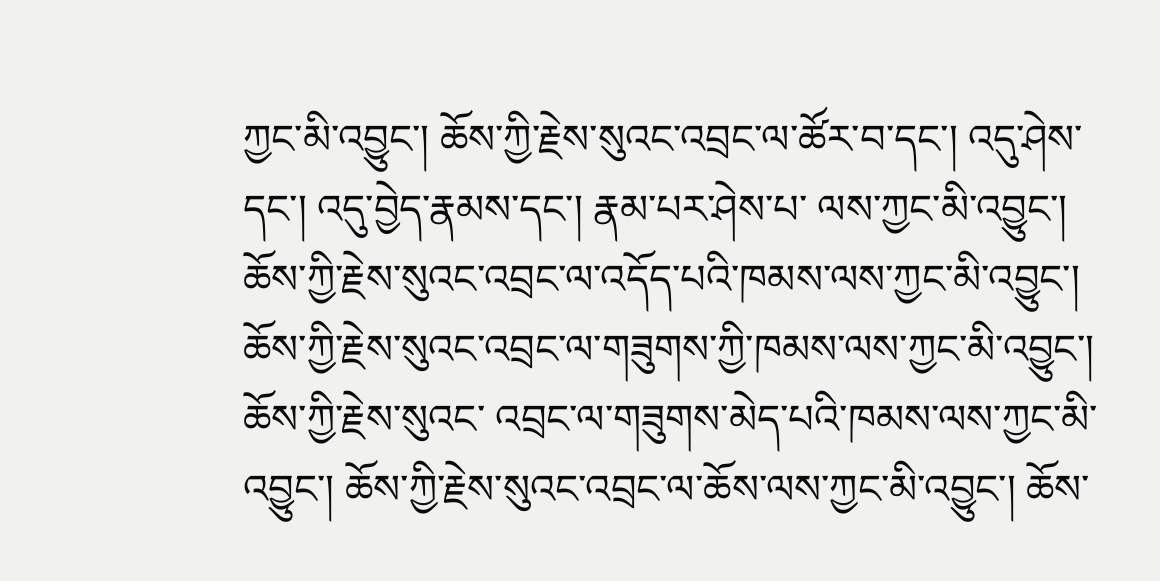ཀྱང་མི་འབྱུང་། ཆོས་ཀྱི་རྗེས་སུའང་འབྲང་ལ་ཚོར་བ་དང་། འདུ་ཤེས་དང་། འདུ་བྱེད་རྣམས་དང་། རྣམ་པར་ཤེས་པ་ ལས་ཀྱང་མི་འབྱུང་། ཆོས་ཀྱི་རྗེས་སུའང་འབྲང་ལ་འདོད་པའི་ཁམས་ལས་ཀྱང་མི་འབྱུང་། ཆོས་ཀྱི་རྗེས་སུའང་འབྲང་ལ་གཟུགས་ཀྱི་ཁམས་ལས་ཀྱང་མི་འབྱུང་། ཆོས་ཀྱི་རྗེས་སུའང་ འབྲང་ལ་གཟུགས་མེད་པའི་ཁམས་ལས་ཀྱང་མི་འབྱུང་། ཆོས་ཀྱི་རྗེས་སུའང་འབྲང་ལ་ཆོས་ལས་ཀྱང་མི་འབྱུང་། ཆོས་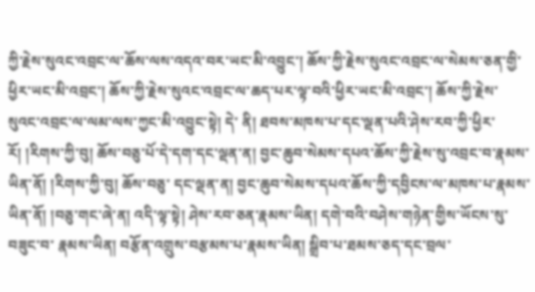ཀྱི་རྗེས་སུའང་འབྲང་ལ་ཆོས་ལས་འདའ་བར་ཡང་མི་འབྱུང་། ཆོས་ཀྱི་རྗེས་སུའང་འབྲང་ལ་སེམས་ཅན་གྱི་ཕྱིར་ཡང་མི་འབྲང་། ཆོས་ཀྱི་རྗེས་སུའང་འབྲང་ལ་ཆད་པར་ལྟ་བའི་ཕྱིར་ཡང་མི་འབྲང་། ཆོས་ཀྱི་རྗེས་སུའང་འབྲང་ལ་ལམ་ལས་ཀྱང་མི་འབྱུང་སྟེ། དེ་ ནི། ཐབས་མཁས་པ་དང་ལྡན་པའི་ཤེས་རབ་ཀྱི་ཕྱིར་རོ། །རིགས་ཀྱི་བུ། ཆོས་བཅུ་པོ་དེ་དག་དང་ལྡན་ན། བྱང་ཆུབ་སེམས་དཔའ་ཆོས་ཀྱི་རྗེས་སུ་འབྲང་བ་རྣམས་ཡིན་ནོ། །རིགས་ཀྱི་བུ། ཆོས་བཅུ་ དང་ལྡན་ན། བྱང་ཆུབ་སེམས་དཔའ་ཆོས་ཀྱི་དབྱིངས་ལ་མཁས་པ་རྣམས་ཡིན་ནོ། །བཅུ་གང་ཞེ་ན། འདི་ལྟ་སྟེ། ཤེས་རབ་ཅན་རྣམས་ཡིན། དགེ་བའི་བཤེས་གཉེན་གྱིས་ཡོངས་སུ་བཟུང་བ་ རྣམས་ཡིན། བརྩོན་འགྲུས་བརྩམས་པ་རྣམས་ཡིན། སྒྲིབ་པ་ཐམས་ཅད་དང་བྲལ་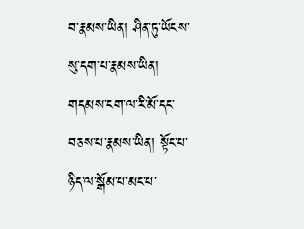བ་རྣམས་ཡིན། ཤིན་ཏུ་ཡོངས་སུ་དག་པ་རྣམས་ཡིན། གདམས་ངག་ལ་རི་མོ་དང་བཅས་པ་རྣམས་ཡིན། སྟོང་པ་ཉིད་ལ་སྒོམ་པ་མང་པ་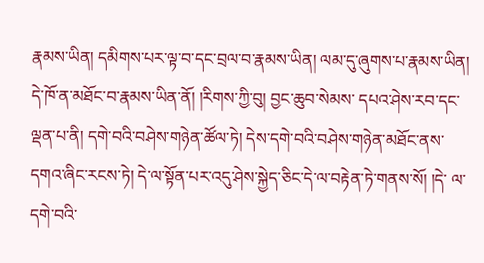རྣམས་ཡིན། དམིགས་པར་ལྟ་བ་དང་བྲལ་བ་རྣམས་ཡིན། ལམ་དུ་ཞུགས་པ་རྣམས་ཡིན། དེ་ཁོ་ན་མཐོང་བ་རྣམས་ཡིན་ནོ། །རིགས་ཀྱི་བུ། བྱང་ཆུབ་སེམས་ དཔའ་ཤེས་རབ་དང་ལྡན་པ་ནི། དགེ་བའི་བཤེས་གཉེན་ཚོལ་ཏེ། དེས་དགེ་བའི་བཤེས་གཉེན་མཐོང་ནས་དགའ་ཞིང་རངས་ཏེ། དེ་ལ་སྟོན་པར་འདུ་ཤེས་སྐྱེད་ཅིང་དེ་ལ་བརྟེན་ཏེ་གནས་སོ། །དེ་ ལ་དགེ་བའི་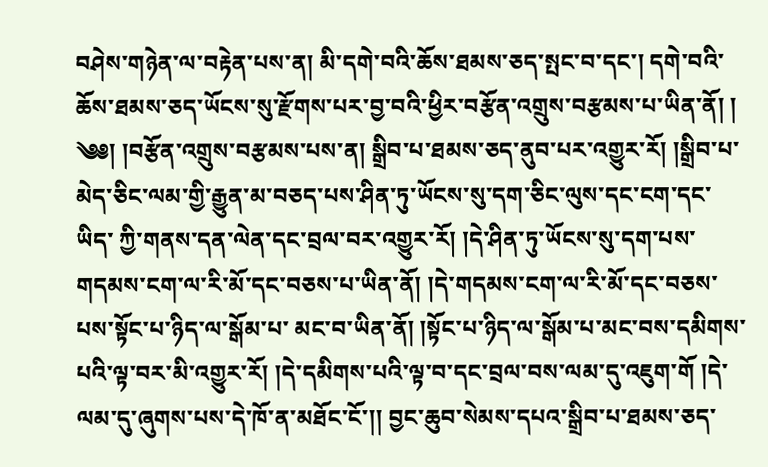བཤེས་གཉེན་ལ་བརྟེན་པས་ན། མི་དགེ་བའི་ཆོས་ཐམས་ཅད་སྤང་བ་དང་། དགེ་བའི་ཆོས་ཐམས་ཅད་ཡོངས་སུ་རྫོགས་པར་བྱ་བའི་ཕྱིར་བརྩོན་འགྲུས་བརྩམས་པ་ཡིན་ནོ། ། ༄༅། །བརྩོན་འགྲུས་བརྩམས་པས་ན། སྒྲིབ་པ་ཐམས་ཅད་ནུབ་པར་འགྱུར་རོ། །སྒྲིབ་པ་མེད་ཅིང་ལམ་གྱི་རྒྱུན་མ་བཅད་པས་ཤིན་ཏུ་ཡོངས་སུ་དག་ཅིང་ལུས་དང་ངག་དང་ཡིད་ ཀྱི་གནས་དན་ལེན་དང་བྲལ་བར་འགྱུར་རོ། །དེ་ཤིན་ཏུ་ཡོངས་སུ་དག་པས་གདམས་ངག་ལ་རི་མོ་དང་བཅས་པ་ཡིན་ནོ། །དེ་གདམས་ངག་ལ་རི་མོ་དང་བཅས་པས་སྟོང་པ་ཉིད་ལ་སྒོམ་པ་ མང་བ་ཡིན་ནོ། །སྟོང་པ་ཉིད་ལ་སྒོམ་པ་མང་བས་དམིགས་པའི་ལྟ་བར་མི་འགྱུར་རོ། །དེ་དམིགས་པའི་ལྟ་བ་དང་བྲལ་བས་ལམ་དུ་འཇུག་གོ །དེ་ལམ་དུ་ཞུགས་པས་དེ་ཁོ་ན་མཐོང་ངོ་།། བྱང་ཆུབ་སེམས་དཔའ་སྒྲིབ་པ་ཐམས་ཅད་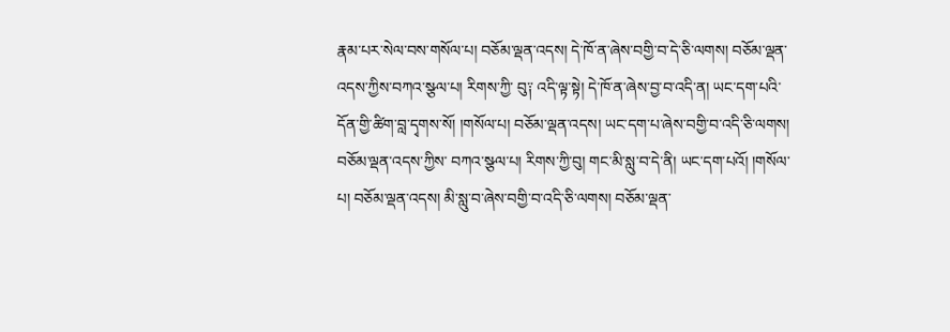རྣམ་པར་སེལ་བས་གསོལ་པ། བཅོམ་ལྡན་འདས། དེ་ཁོ་ན་ཞེས་བགྱི་བ་དེ་ཅི་ལགས། བཅོམ་ལྡན་འདས་ཀྱིས་བཀའ་སྩལ་པ། རིགས་ཀྱི་ བུ༑ འདི་ལྟ་སྟེ། དེ་ཁོ་ན་ཞེས་བྱ་བ་འདི་ན། ཡང་དག་པའི་དོན་གྱི་ཚིག་བླ་དྭགས་སོ། །གསོལ་པ། བཅོམ་ལྡན་འདས། ཡང་དག་པ་ཞེས་བགྱི་བ་འདི་ཅི་ལགས། བཅོམ་ལྡན་འདས་ཀྱིས་ བཀའ་སྩལ་པ། རིགས་ཀྱི་བུ། གང་མི་སླུ་བ་དེ་ནི། ཡང་དག་པའོ། །གསོལ་པ། བཅོམ་ལྡན་འདས། མི་སླུ་བ་ཞེས་བགྱི་བ་འདི་ཅི་ལགས། བཅོམ་ལྡན་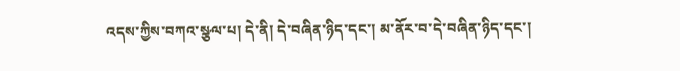འདས་ཀྱིས་བཀའ་སྩལ་པ། དེ་ནི། དེ་བཞིན་ཉིད་དང་། མ་ནོར་བ་དེ་བཞིན་ཉིད་དང་།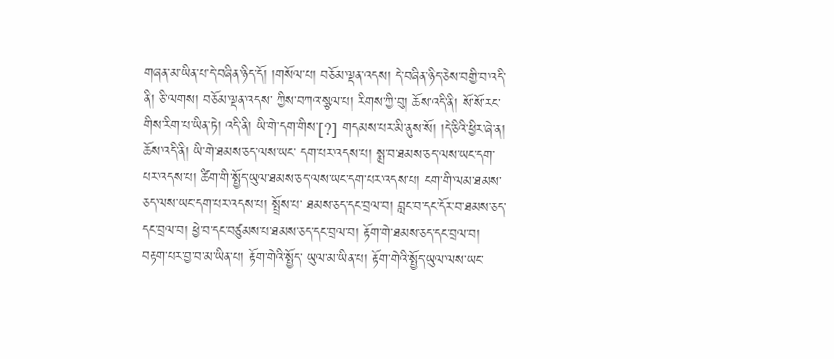གཞན་མ་ཡིན་པ་དེ་བཞིན་ཉིད་དོ། །གསོལ་པ། བཅོམ་ལྡན་འདས། དེ་བཞིན་ཉིད་ཅེས་བགྱི་བ་འདི་ནི། ཅི་ལགས། བཅོམ་ལྡན་འདས་ ཀྱིས་བཀའ་སྩལ་པ། རིགས་ཀྱི་བུ། ཆོས་འདི་ནི། སོ་སོ་རང་གིས་རིག་པ་ཡིན་ཏེ། འདི་ནི། ཡི་གེ་དག་གིས་[?] གདམས་པར་མི་ནུས་སོ། །དེ་ཅིའི་ཕྱིར་ཞེ་ན། ཆོས་འདི་ནི། ཡི་གེ་ཐམས་ཅད་ལས་ཡང་ དག་པར་འདས་པ། སྨྲ་བ་ཐམས་ཅད་ལས་ཡང་དག་པར་འདས་པ། ཚིག་གི་སྤྱོད་ཡུལ་ཐམས་ཅད་ལས་ཡང་དག་པར་འདས་པ། ངག་གི་ལམ་ཐམས་ཅད་ལས་ཡང་དག་པར་འདས་པ། སྤྲོས་པ་ ཐམས་ཅད་དང་བྲལ་བ། བླང་བ་དང་དོར་བ་ཐམས་ཅད་དང་བྲལ་བ། ཕྱེ་བ་དང་བཙུམས་པ་ཐམས་ཅད་དང་བྲལ་བ། རྟོག་གེ་ཐམས་ཅད་དང་བྲལ་བ། བརྟག་པར་བྱ་བ་མ་ཡིན་པ། རྟོག་གེའི་སྤྱོད་ ཡུལ་མ་ཡིན་པ། རྟོག་གེའི་སྤྱོད་ཡུལ་ལས་ཡང་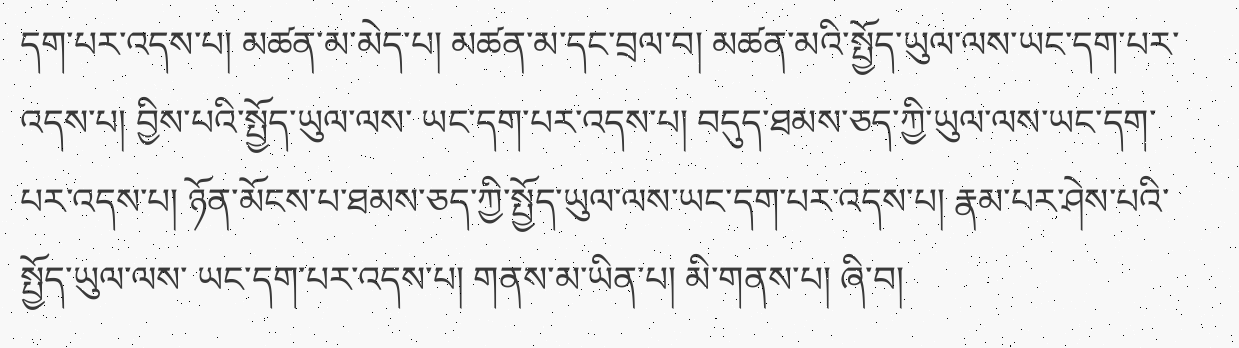དག་པར་འདས་པ། མཚན་མ་མེད་པ། མཚན་མ་དང་བྲལ་བ། མཚན་མའི་སྤྱོད་ཡུལ་ལས་ཡང་དག་པར་འདས་པ། བྱིས་པའི་སྤྱོད་ཡུལ་ལས་ ཡང་དག་པར་འདས་པ། བདུད་ཐམས་ཅད་ཀྱི་ཡུལ་ལས་ཡང་དག་པར་འདས་པ། ཉོན་མོངས་པ་ཐམས་ཅད་ཀྱི་སྤྱོད་ཡུལ་ལས་ཡང་དག་པར་འདས་པ། རྣམ་པར་ཤེས་པའི་སྤྱོད་ཡུལ་ལས་ ཡང་དག་པར་འདས་པ། གནས་མ་ཡིན་པ། མི་གནས་པ། ཞི་བ།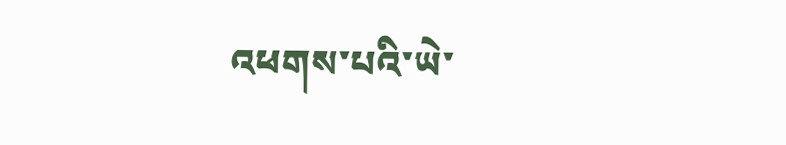འཕགས་པའི་ཡེ་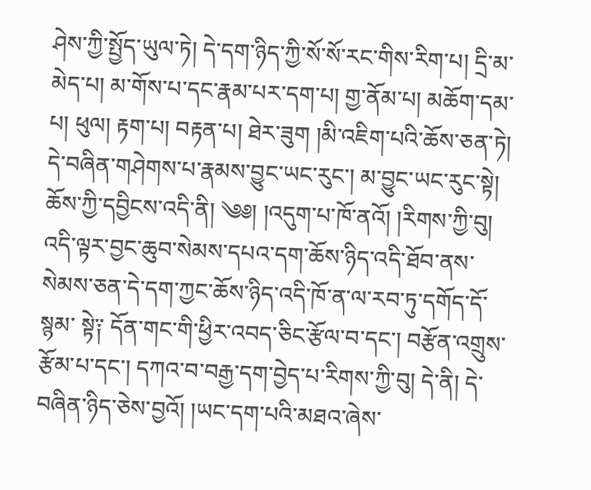ཤེས་ཀྱི་སྤྱོད་ཡུལ་ཏེ། དེ་དག་ཉིད་ཀྱི་སོ་སོ་རང་གིས་རིག་པ། དྲི་མ་མེད་པ། མ་གོས་པ་དང་རྣམ་པར་དག་པ། གྱ་ནོམ་པ། མཆོག་དམ་པ། ཕུལ། རྟག་པ། བརྟན་པ། ཐེར་ཟུག །མི་འཇིག་པའི་ཆོས་ཅན་ཏེ། དེ་བཞིན་གཤེགས་པ་རྣམས་བྱུང་ཡང་རུང་། མ་བྱུང་ཡང་རུང་སྟེ། ཆོས་ཀྱི་དབྱིངས་འདི་ནི། ༄༅། །འདུག་པ་ཁོ་ནའོ། །རིགས་ཀྱི་བུ། འདི་ལྟར་བྱང་ཆུབ་སེམས་དཔའ་དག་ཆོས་ཉིད་འདི་ཐོབ་ནས་སེམས་ཅན་དེ་དག་ཀྱང་ཆོས་ཉིད་འདི་ཁོ་ན་ལ་རབ་ཏུ་དགོད་དོ་སྙམ་ སྟེ༑ དོན་གང་གི་ཕྱིར་འབད་ཅིང་རྩོལ་བ་དང་། བརྩོན་འགྲུས་རྩོམ་པ་དང་། དཀའ་བ་བརྒྱ་དག་བྱེད་པ་རིགས་ཀྱི་བུ། དེ་ནི། དེ་བཞིན་ཉིད་ཅེས་བྱའོ། །ཡང་དག་པའི་མཐའ་ཞེས་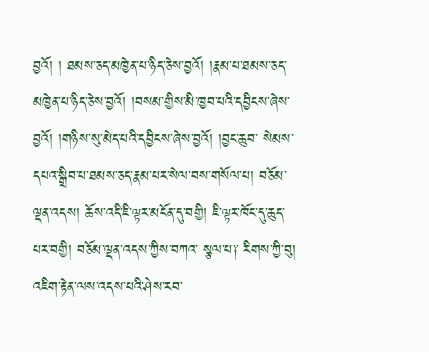བྱའོ། ། ཐམས་ཅད་མཁྱེན་པ་ཉིད་ཅེས་བྱའོ། །རྣམ་པ་ཐམས་ཅད་མཁྱེན་པ་ཉིད་ཅེས་བྱའོ། །བསམ་གྱིས་མི་ཁྱབ་པའི་དབྱིངས་ཞེས་བྱའོ། །གཉིས་སུ་མེད་པའི་དབྱིངས་ཞེས་བྱའོ། །བྱང་ཆུབ་ སེམས་དཔའ་སྒྲིབ་པ་ཐམས་ཅད་རྣམ་པར་སེལ་བས་གསོལ་པ། བཅོམ་ལྡན་འདས། ཆོས་འདི་ཇི་ལྟར་མངོན་དུ་བགྱི། ཇི་ལྟར་ཁོང་དུ་ཆུད་པར་བགྱི། བཅོམ་ལྡན་འདས་ཀྱིས་བཀའ་ སྩལ་པ༑ རིགས་ཀྱི་བུ། འཇིག་རྟེན་ལས་འདས་པའི་ཤེས་རབ་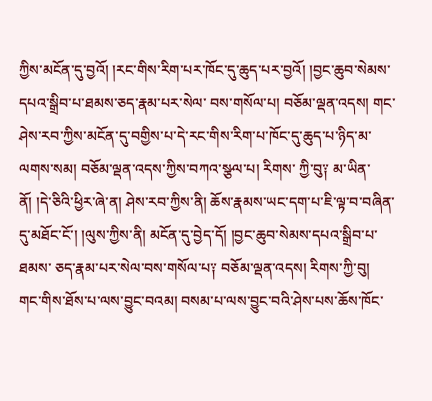ཀྱིས་མངོན་དུ་བྱའོ། །རང་གིས་རིག་པར་ཁོང་དུ་ཆུད་པར་བྱའོ། །བྱང་ཆུབ་སེམས་དཔའ་སྒྲིབ་པ་ཐམས་ཅད་རྣམ་པར་སེལ་ བས་གསོལ་པ། བཅོམ་ལྡན་འདས། གང་ཤེས་རབ་ཀྱིས་མངོན་དུ་བགྱིས་པ་དེ་རང་གིས་རིག་པ་ཁོང་དུ་ཆུད་པ་ཉིད་མ་ལགས་སམ། བཅོམ་ལྡན་འདས་ཀྱིས་བཀའ་སྩལ་པ། རིགས་ ཀྱི་བུ༑ མ་ཡིན་ནོ། །དེ་ཅིའི་ཕྱིར་ཞེ་ན། ཤེས་རབ་ཀྱིས་ནི། ཆོས་རྣམས་ཡང་དག་པ་ཇི་ལྟ་བ་བཞིན་དུ་མཐོང་ངོ་། །ལུས་ཀྱིས་ནི། མངོན་དུ་བྱེད་དོ། །བྱང་ཆུབ་སེམས་དཔའ་སྒྲིབ་པ་ཐམས་ ཅད་རྣམ་པར་སེལ་བས་གསོལ་པ༑ བཅོམ་ལྡན་འདས། རིགས་ཀྱི་བུ། གང་གིས་ཐོས་པ་ལས་བྱུང་བའམ། བསམ་པ་ལས་བྱུང་བའི་ཤེས་པས་ཆོས་ཁོང་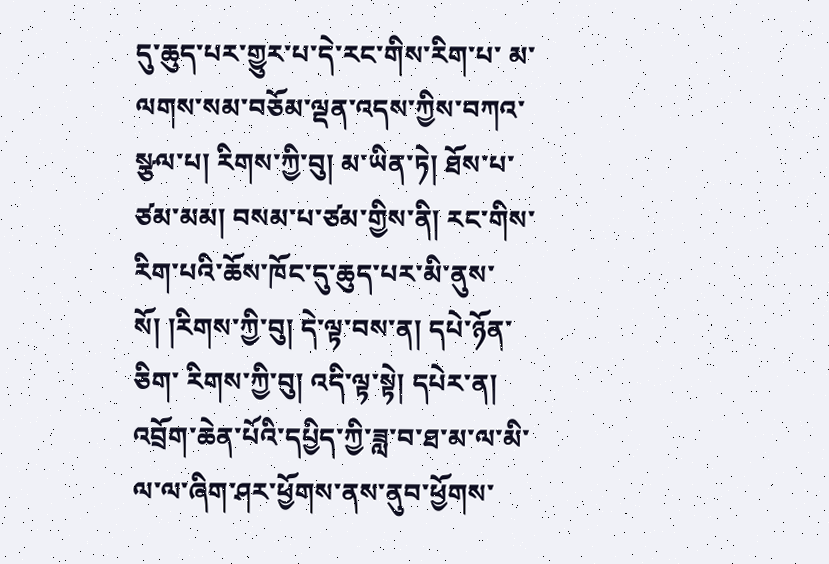དུ་ཆུད་པར་གྱུར་པ་དེ་རང་གིས་རིག་པ་ མ་ལགས་སམ་བཅོམ་ལྡན་འདས་ཀྱིས་བཀའ་སྩལ་པ། རིགས་ཀྱི་བུ། མ་ཡིན་ཏེ། ཐོས་པ་ཙམ་མམ། བསམ་པ་ཙམ་གྱིས་ནི། རང་གིས་རིག་པའི་ཆོས་ཁོང་དུ་ཆུད་པར་མི་ནུས་སོ། །རིགས་ཀྱི་བུ། དེ་ལྟ་བས་ན། དཔེ་ཉོན་ཅིག་ རིགས་ཀྱི་བུ། འདི་ལྟ་སྟེ། དཔེར་ན། འབྲོག་ཆེན་པོའི་དཔྱིད་ཀྱི་ཟླ་བ་ཐ་མ་ལ་མི་ལ་ལ་ཞིག་ཤར་ཕྱོགས་ནས་ནུབ་ཕྱོགས་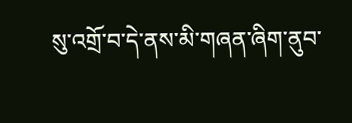སུ་འགྲོ་བ་དེ་ནས་མི་གཞན་ཞིག་ནུབ་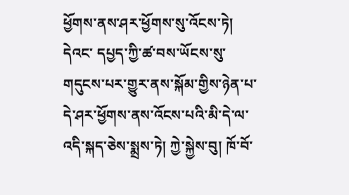ཕྱོགས་ནས་ཤར་ཕྱོགས་སུ་འོངས་ཏེ། དེའང་ དཔྱད་ཀྱི་ཚ་བས་ཡོངས་སུ་གདུངས་པར་གྱུར་ནས་སྐོམ་གྱིས་ཉེན་པ་དེ་ཤར་ཕྱོགས་ནས་འོངས་པའི་མི་དེ་ལ་འདི་སྐད་ཅེས་སྨྲས་ཏེ། ཀྱེ་སྐྱེས་བུ། ཁོ་བོ་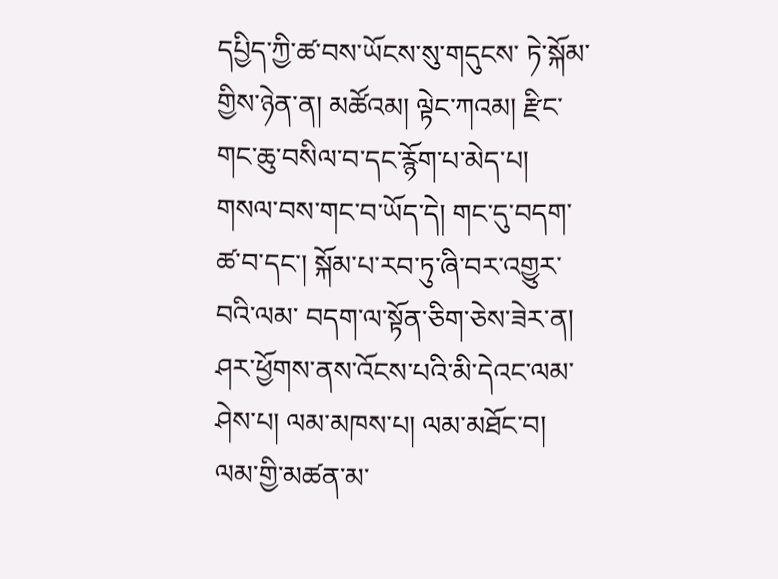དཔྱིད་ཀྱི་ཚ་བས་ཡོངས་སུ་གདུངས་ ཏེ་སྐོམ་གྱིས་ཉེན་ན། མཚོའམ། ལྟེང་ཀའམ། རྫིང་གང་ཆུ་བསིལ་བ་དང་རྙོག་པ་མེད་པ། གསལ་བས་གང་བ་ཡོད་དེ། གང་དུ་བདག་ཚ་བ་དང་། སྐོམ་པ་རབ་ཏུ་ཞི་བར་འགྱུར་བའི་ལམ་ བདག་ལ་སྟོན་ཅིག་ཅེས་ཟེར་ན། ཤར་ཕྱོགས་ནས་འོངས་པའི་མི་དེའང་ལམ་ཤེས་པ། ལམ་མཁས་པ། ལམ་མཐོང་བ། ལམ་གྱི་མཚན་མ་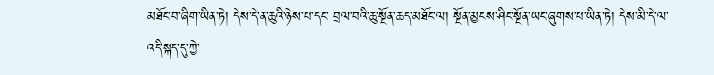མཐོང་བ་ཞིག་ཡིན་ཏེ། དེས་དེ་ན་ཆུའི་ཉེས་པ་དང་ བྲལ་བའི་ཆུ་སྔོན་ཆད་མཐོང་ལ། སྔོན་མྱངས་ཤིང་སྔོན་ཡང་ཞུགས་པ་ཡིན་ཏེ། དེས་མི་དེ་ལ་འདི་སྐད་དུ་ཀྱེ་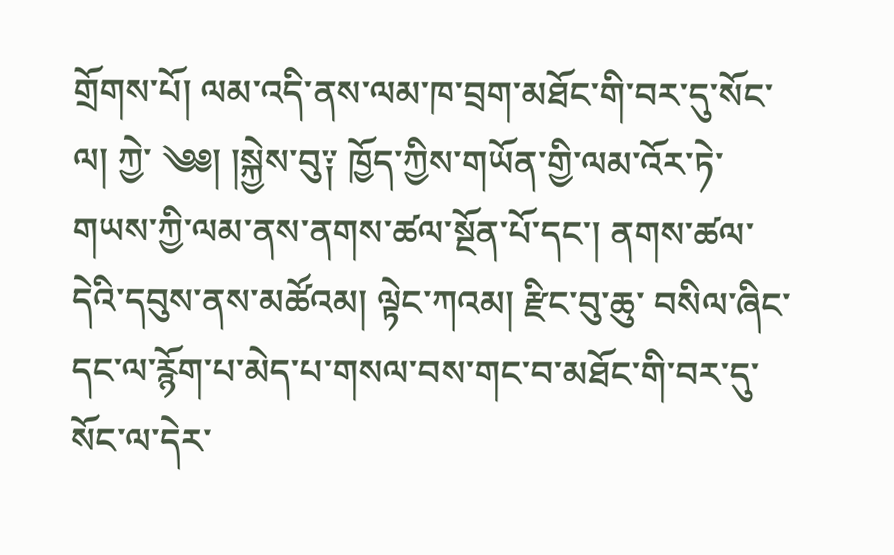གྲོགས་པོ། ལམ་འདི་ནས་ལམ་ཁ་བྲག་མཐོང་གི་བར་དུ་སོང་ལ། ཀྱེ་ ༄༅། །སྐྱེས་བུ༑ ཁྱོད་ཀྱིས་གཡོན་གྱི་ལམ་འོར་ཏེ་གཡས་ཀྱི་ལམ་ནས་ནགས་ཚལ་སྔོན་པོ་དང་། ནགས་ཚལ་དེའི་དབུས་ནས་མཚོའམ། ལྟེང་ཀའམ། རྫིང་བུ་ཆུ་ བསིལ་ཞིང་དང་ལ་རྙོག་པ་མེད་པ་གསལ་བས་གང་བ་མཐོང་གི་བར་དུ་སོང་ལ་དེར་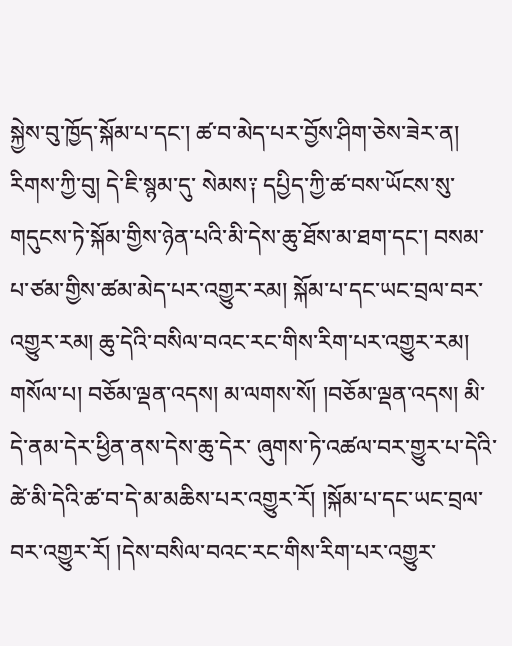སྐྱེས་བུ་ཁྱོད་སྐོམ་པ་དང་། ཚ་བ་མེད་པར་བྱོས་ཤིག་ཅེས་ཟེར་ན། རིགས་ཀྱི་བུ། དེ་ཇི་སྙམ་དུ་ སེམས༑ དཔྱིད་ཀྱི་ཚ་བས་ཡོངས་སུ་གདུངས་ཏེ་སྐོམ་གྱིས་ཉེན་པའི་མི་དེས་ཆུ་ཐོས་མ་ཐག་དང་། བསམ་པ་ཙམ་གྱིས་ཚམ་མེད་པར་འགྱུར་རམ། སྐོམ་པ་དང་ཡང་བྲལ་བར་ འགྱུར་རམ། ཆུ་དེའི་བསིལ་བའང་རང་གིས་རིག་པར་འགྱུར་རམ། གསོལ་པ། བཅོམ་ལྡན་འདས། མ་ལགས་སོ། །བཅོམ་ལྡན་འདས། མི་དེ་ནམ་དེར་ཕྱིན་ནས་དེས་ཆུ་དེར་ ཞུགས་ཏེ་འཚལ་བར་གྱུར་པ་དེའི་ཚེ་མི་དེའི་ཚ་བ་དེ་མ་མཆིས་པར་འགྱུར་རོ། །སྐོམ་པ་དང་ཡང་བྲལ་བར་འགྱུར་རོ། །དེས་བསིལ་བའང་རང་གིས་རིག་པར་འགྱུར་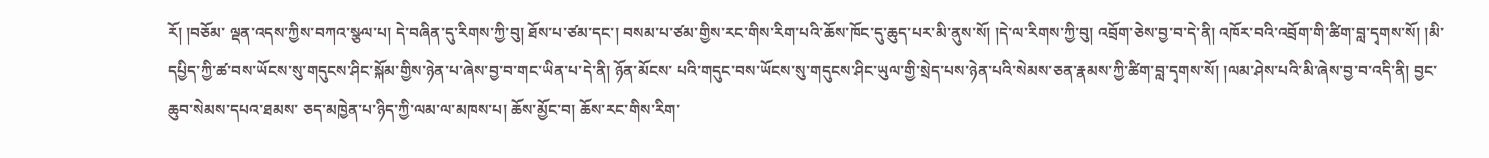རོ། །བཅོམ་ ལྡན་འདས་ཀྱིས་བཀའ་སྩལ་པ། དེ་བཞིན་དུ་རིགས་ཀྱི་བུ། ཐོས་པ་ཙམ་དང་། བསམ་པ་ཙམ་གྱིས་རང་གིས་རིག་པའི་ཆོས་ཁོང་དུ་ཆུད་པར་མི་ནུས་སོ། །དེ་ལ་རིགས་ཀྱི་བུ། འབྲོག་ཅེས་བྱ་བ་དེ་ནི། འཁོར་བའི་འབྲོག་གི་ཚིག་བླ་དྭགས་སོ། །མི་དཔྱིད་ཀྱི་ཚ་བས་ཡོངས་སུ་གདུངས་ཤིང་སྐོམ་གྱིས་ཉེན་པ་ཞེས་བྱ་བ་གང་ཡིན་པ་དེ་ནི། ཉོན་མོངས་ པའི་གདུང་བས་ཡོངས་སུ་གདུངས་ཤིང་ཡུལ་གྱི་སྲེད་པས་ཉེན་པའི་སེམས་ཅན་རྣམས་ཀྱི་ཚིག་བླ་དྭགས་སོ། །ལམ་ཤེས་པའི་མི་ཞེས་བྱ་བ་འདི་ནི། བྱང་ཆུབ་སེམས་དཔའ་ཐམས་ ཅད་མཁྱེན་པ་ཉིད་ཀྱི་ལམ་ལ་མཁས་པ། ཆོས་མྱོང་བ། ཆོས་རང་གིས་རིག་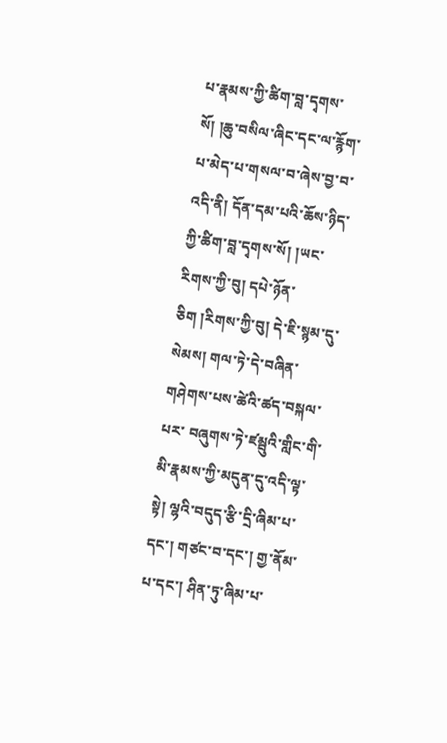པ་རྣམས་ཀྱི་ཚིག་བླ་དྭགས་སོ། །ཆུ་བསིལ་ཞིང་དང་ལ་རྙོག་པ་མེད་པ་གསལ་བ་ཞེས་བྱ་བ་འདི་ནི། དོན་དམ་པའི་ཆོས་ཉིད་ཀྱི་ཚིག་བླ་དྭགས་སོ། །ཡང་རིགས་ཀྱི་བུ། དཔེ་ཉོན་ཅིག །རིགས་ཀྱི་བུ། དེ་ཇི་སྙམ་དུ་སེམས། གལ་ཏེ་དེ་བཞིན་གཤེགས་པས་ཚེའི་ཚད་བསྐལ་པར་ བཞུགས་ཏེ་ཛམྦུའི་གླིང་གི་མི་རྣམས་ཀྱི་མདུན་དུ་འདི་ལྟ་སྟེ། ལྷའི་བདུད་རྩི་དྲི་ཞིམ་པ་དང་། གཙང་བ་དང་། གྱ་ནོམ་པ་དང་། ཤིན་ཏུ་ཞིམ་པ་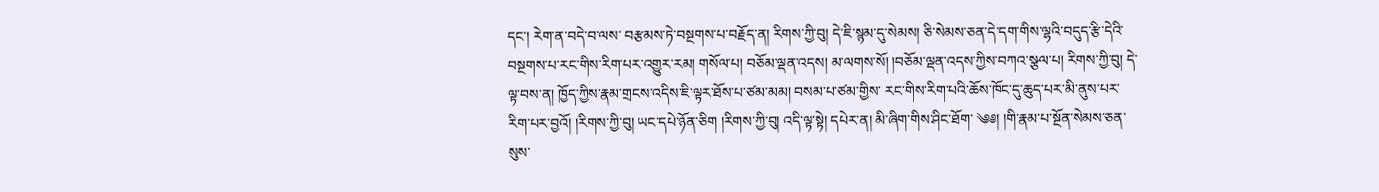དང་། རེག་ན་བདེ་བ་ལས་ བརྩམས་ཏེ་བསྔགས་པ་བརྗོད་ན། རིགས་ཀྱི་བུ། དེ་ཇི་སྙམ་དུ་སེམས། ཅི་སེམས་ཅན་དེ་དག་གིས་ལྷའི་བདུད་རྩི་དེའི་བསྔགས་པ་རང་གིས་རིག་པར་འགྱུར་རམ། གསོལ་པ། བཅོམ་ལྡན་འདས། མ་ལགས་སོ། །བཅོམ་ལྡན་འདས་ཀྱིས་བཀའ་སྩལ་པ། རིགས་ཀྱི་བུ། དེ་ལྟ་བས་ན། ཁྱོད་ཀྱིས་རྣམ་གྲངས་འདིས་ཇི་ལྟར་ཐོས་པ་ཙམ་མམ། བསམ་པ་ཙམ་གྱིས་ རང་གིས་རིག་པའི་ཆོས་ཁོང་དུ་ཆུད་པར་མི་ནུས་པར་རིག་པར་བྱའོ། །རིགས་ཀྱི་བུ། ཡང་དཔེ་ཉོན་ཅིག །རིགས་ཀྱི་བུ། འདི་ལྟ་སྟེ། དཔེར་ན། མི་ཞིག་གིས་ཤིང་ཐོག་ ༄༅། །གི་རྣམ་པ་སྔོན་སེམས་ཅན་སུས་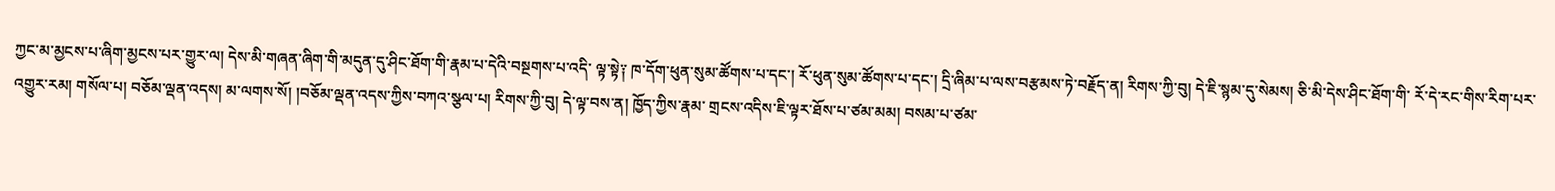ཀྱང་མ་མྱངས་པ་ཞིག་མྱངས་པར་གྱུར་ལ། དེས་མི་གཞན་ཞིག་གི་མདུན་དུ་ཤིང་ཐོག་གི་རྣམ་པ་དེའི་བསྔགས་པ་འདི་ ལྟ་སྟེ༑ ཁ་དོག་ཕུན་སུམ་ཚོགས་པ་དང་། རོ་ཕུན་སུམ་ཚོགས་པ་དང་། དྲི་ཞིམ་པ་ལས་བརྩམས་ཏེ་བརྗོད་ན། རིགས་ཀྱི་བུ། དེ་ཇི་སྙམ་དུ་སེམས། ཅི་མི་དེས་ཤིང་ཐོག་གི་ རོ་དེ་རང་གིས་རིག་པར་འགྱུར་རམ། གསོལ་པ། བཅོམ་ལྡན་འདས། མ་ལགས་སོ། །བཅོམ་ལྡན་འདས་ཀྱིས་བཀའ་སྩལ་པ། རིགས་ཀྱི་བུ། དེ་ལྟ་བས་ན། ཁྱོད་ཀྱིས་རྣམ་ གྲངས་འདིས་ཇི་ལྟར་ཐོས་པ་ཙམ་མམ། བསམ་པ་ཙམ་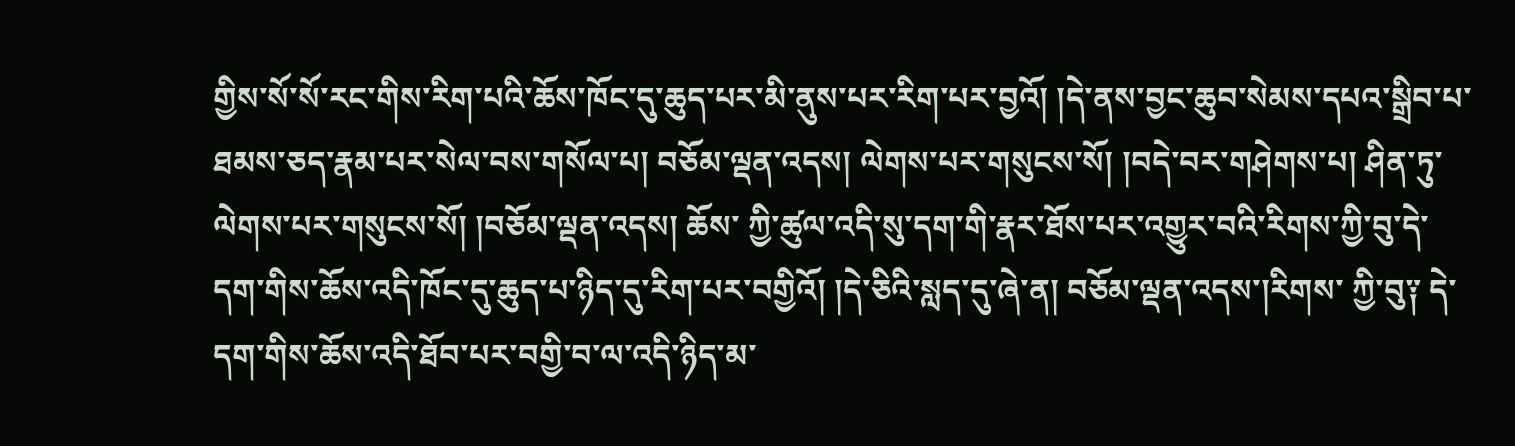གྱིས་སོ་སོ་རང་གིས་རིག་པའི་ཆོས་ཁོང་དུ་ཆུད་པར་མི་ནུས་པར་རིག་པར་བྱའོ། །དེ་ནས་བྱང་ཆུབ་སེམས་དཔའ་སྒྲིབ་པ་ ཐམས་ཅད་རྣམ་པར་སེལ་བས་གསོལ་པ། བཅོམ་ལྡན་འདས། ལེགས་པར་གསུངས་སོ། །བདེ་བར་གཤེགས་པ། ཤིན་ཏུ་ལེགས་པར་གསུངས་སོ། །བཅོམ་ལྡན་འདས། ཆོས་ ཀྱི་ཚུལ་འདི་སུ་དག་གི་རྣར་ཐོས་པར་འགྱུར་བའི་རིགས་ཀྱི་བུ་དེ་དག་གིས་ཆོས་འདི་ཁོང་དུ་ཆུད་པ་ཉིད་དུ་རིག་པར་བགྱིའོ། །དེ་ཅིའི་སླད་དུ་ཞེ་ན། བཅོམ་ལྡན་འདས་།རིགས་ ཀྱི་བུ༑ དེ་དག་གིས་ཆོས་འདི་ཐོབ་པར་བགྱི་བ་ལ་འདི་ཉིད་མ་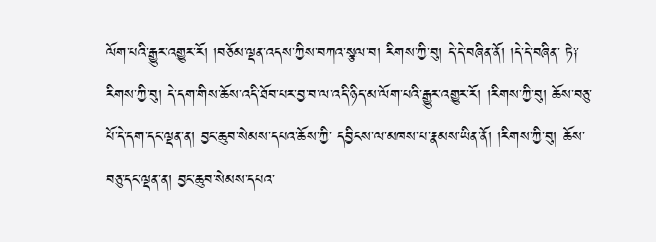ལོག་པའི་རྒྱུར་འགྱུར་རོ། །བཅོམ་ལྡན་འདས་ཀྱིས་བཀའ་སྩལ་བ། རིགས་ཀྱི་བུ། དེ་དེ་བཞིན་ནོ། །དེ་དེ་བཞིན་ ཏེ༑ རིགས་ཀྱི་བུ། དེ་དག་གིས་ཆོས་འདི་ཐོབ་པར་བྱ་བ་ལ་འདི་ཉིད་མ་ལོག་པའི་རྒྱུར་འགྱུར་རོ། །རིགས་ཀྱི་བུ། ཆོས་བཅུ་པོ་དེ་དག་དང་ལྡན་ན། བྱང་ཆུབ་སེམས་དཔའ་ཆོས་ཀྱི་ དབྱིངས་ལ་མཁས་པ་རྣམས་ཡིན་ནོ། །རིགས་ཀྱི་བུ། ཆོས་བཅུ་དང་ལྡན་ན། བྱང་ཆུབ་སེམས་དཔའ་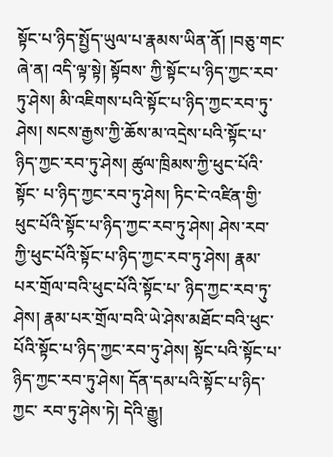སྟོང་པ་ཉིད་སྤྱོད་ཡུལ་པ་རྣམས་ཡིན་ནོ། །བཅུ་གང་ཞེ་ན། འདི་ལྟ་སྟེ། སྟོབས་ ཀྱི་སྟོང་པ་ཉིད་ཀྱང་རབ་ཏུ་ཤེས། མི་འཇིགས་པའི་སྟོང་པ་ཉིད་ཀྱང་རབ་ཏུ་ཤེས། སངས་རྒྱས་ཀྱི་ཆོས་མ་འདྲེས་པའི་སྟོང་པ་ཉིད་ཀྱང་རབ་ཏུ་ཤེས། ཚུལ་ཁྲིམས་ཀྱི་ཕུང་པོའི་སྟོང་ པ་ཉིད་ཀྱང་རབ་ཏུ་ཤེས། ཏིང་ངེ་འཛིན་གྱི་ཕུང་པོའི་སྟོང་པ་ཉིད་ཀྱང་རབ་ཏུ་ཤེས། ཤེས་རབ་ཀྱི་ཕུང་པོའི་སྟོང་པ་ཉིད་ཀྱང་རབ་ཏུ་ཤེས། རྣམ་པར་གྲོལ་བའི་ཕུང་པོའི་སྟོང་པ་ ཉིད་ཀྱང་རབ་ཏུ་ཤེས། རྣམ་པར་གྲོལ་བའི་ཡེ་ཤེས་མཐོང་བའི་ཕུང་པོའི་སྟོང་པ་ཉིད་ཀྱང་རབ་ཏུ་ཤེས། སྟོང་པའི་སྟོང་པ་ཉིད་ཀྱང་རབ་ཏུ་ཤེས། དོན་དམ་པའི་སྟོང་པ་ཉིད་ཀྱང་ རབ་ཏུ་ཤེས་ཏེ། དེའི་རྒྱུ།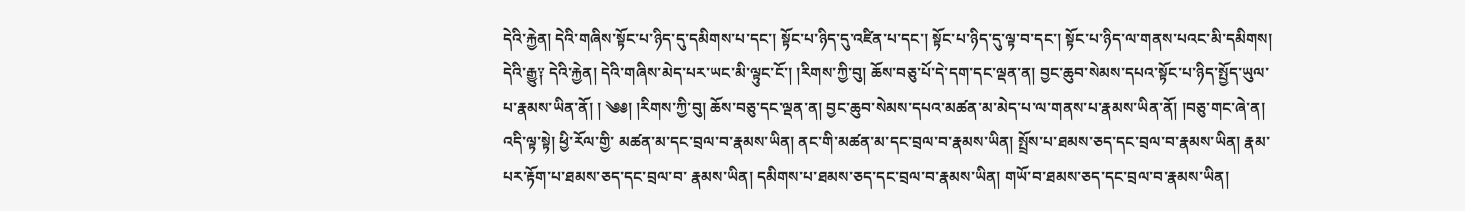དེའི་རྐྱེན། དེའི་གཞིས་སྟོང་པ་ཉིད་དུ་དམིགས་པ་དང་། སྟོང་པ་ཉིད་དུ་འཛིན་པ་དང་། སྟོང་པ་ཉིད་དུ་ལྟ་བ་དང་། སྟོང་པ་ཉིད་ལ་གནས་པའང་མི་དམིགས། དེའི་རྒྱུ༑ དེའི་རྐྱེན། དེའི་གཞིས་མེད་པར་ཡང་མི་ལྟུང་ངོ་། །རིགས་ཀྱི་བུ། ཆོས་བཅུ་པོ་དེ་དག་དང་ལྡན་ན། བྱང་ཆུབ་སེམས་དཔའ་སྟོང་པ་ཉིད་སྤྱོད་ཡུལ་པ་རྣམས་ཡིན་ནོ། ། ༄༅། །རིགས་ཀྱི་བུ། ཆོས་བཅུ་དང་ལྡན་ན། བྱང་ཆུབ་སེམས་དཔའ་མཚན་མ་མེད་པ་ལ་གནས་པ་རྣམས་ཡིན་ནོ། །བཅུ་གང་ཞེ་ན། འདི་ལྟ་སྟེ། ཕྱི་རོལ་གྱི་ མཚན་མ་དང་བྲལ་བ་རྣམས་ཡིན། ནང་གི་མཚན་མ་དང་བྲལ་བ་རྣམས་ཡིན། སྤྲོས་པ་ཐམས་ཅད་དང་བྲལ་བ་རྣམས་ཡིན། རྣམ་པར་རྟོག་པ་ཐམས་ཅད་དང་བྲལ་བ་ རྣམས་ཡིན། དམིགས་པ་ཐམས་ཅད་དང་བྲལ་བ་རྣམས་ཡིན། གཡོ་བ་ཐམས་ཅད་དང་བྲལ་བ་རྣམས་ཡིན།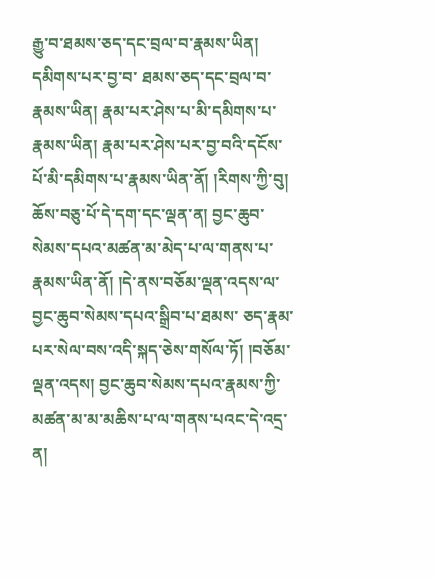རྒྱུ་བ་ཐམས་ཅད་དང་བྲལ་བ་རྣམས་ཡིན། དམིགས་པར་བྱ་བ་ ཐམས་ཅད་དང་བྲལ་བ་རྣམས་ཡིན། རྣམ་པར་ཤེས་པ་མི་དམིགས་པ་རྣམས་ཡིན། རྣམ་པར་ཤེས་པར་བྱ་བའི་དངོས་པོ་མི་དམིགས་པ་རྣམས་ཡིན་ནོ། །རིགས་ཀྱི་བུ། ཆོས་བཅུ་པོ་དེ་དག་དང་ལྡན་ན། བྱང་ཆུབ་སེམས་དཔའ་མཚན་མ་མེད་པ་ལ་གནས་པ་རྣམས་ཡིན་ནོ། །དེ་ནས་བཅོམ་ལྡན་འདས་ལ་བྱང་ཆུབ་སེམས་དཔའ་སྒྲིབ་པ་ཐམས་ ཅད་རྣམ་པར་སེལ་བས་འདི་སྐད་ཅེས་གསོལ་ཏོ། །བཅོམ་ལྡན་འདས། བྱང་ཆུབ་སེམས་དཔའ་རྣམས་ཀྱི་མཚན་མ་མ་མཆིས་པ་ལ་གནས་པའང་དེ་འདྲ་ན།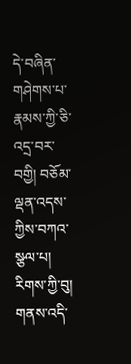དེ་བཞིན་ གཤེགས་པ་རྣམས་ཀྱི་ཅི་འདྲ་བར་བགྱི། བཅོམ་ལྡན་འདས་ཀྱིས་བཀའ་སྩལ་པ། རིགས་ཀྱི་བུ། གནས་འདི་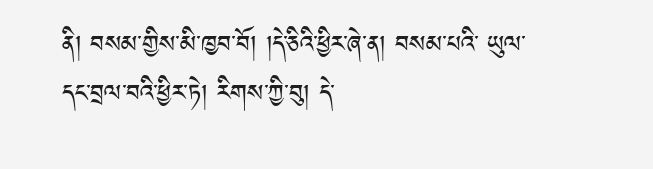ནི། བསམ་གྱིས་མི་ཁྱབ་བོ། །དེ་ཅིའི་ཕྱིར་ཞེ་ན། བསམ་པའི་ ཡུལ་དང་བྲལ་བའི་ཕྱིར་ཏེ། རིགས་ཀྱི་བུ། དེ་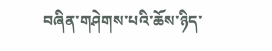བཞིན་གཤེགས་པའི་ཆོས་ཉིད་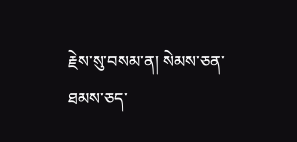རྗེས་སུ་བསམ་ན། སེམས་ཅན་ཐམས་ཅད་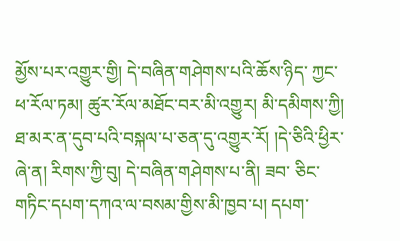མྱོས་པར་འགྱུར་གྱི། དེ་བཞིན་གཤེགས་པའི་ཆོས་ཉིད་ ཀྱང་ཕ་རོལ་ཏམ། ཚུར་རོལ་མཐོང་བར་མི་འགྱུར། མི་དམིགས་ཀྱི། ཐ་མར་ན་དུབ་པའི་བསྐལ་པ་ཅན་དུ་འགྱུར་རོ། །དེ་ཅིའི་ཕྱིར་ཞེ་ན། རིགས་ཀྱི་བུ། དེ་བཞིན་གཤེགས་པ་ནི། ཟབ་ ཅིང་གཏིང་དཔག་དཀའ་ལ་བསམ་གྱིས་མི་ཁྱབ་པ། དཔག་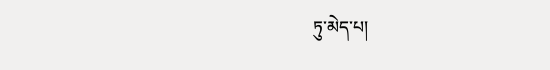ཏུ་མེད་པ།